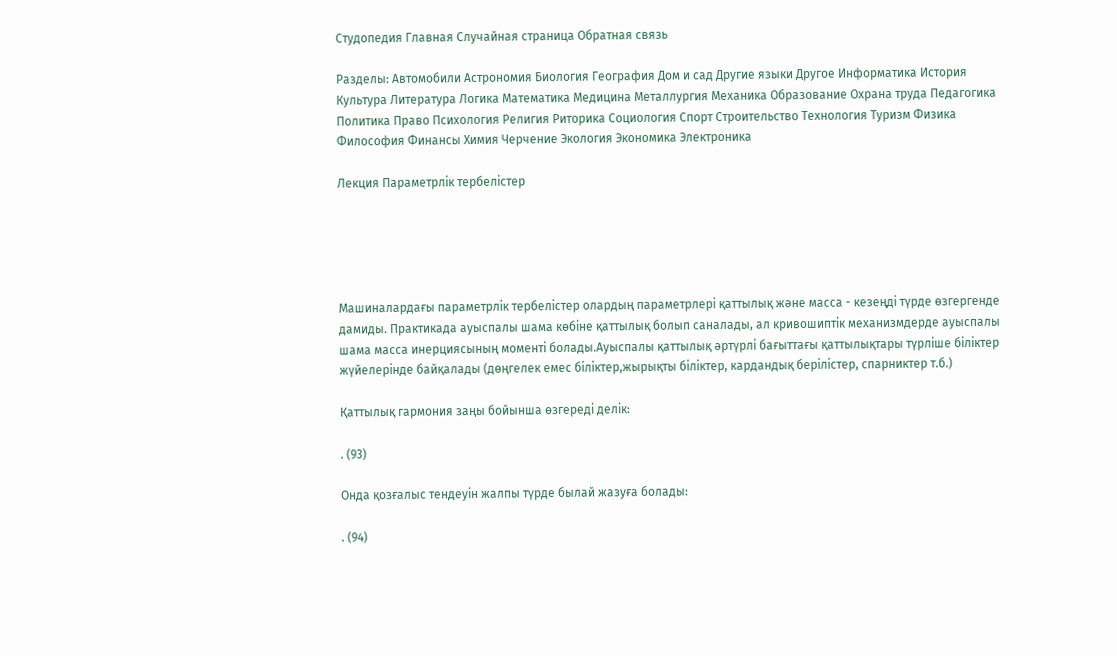Студопедия Главная Случайная страница Обратная связь

Разделы: Автомобили Астрономия Биология География Дом и сад Другие языки Другое Информатика История Культура Литература Логика Математика Медицина Металлургия Механика Образование Охрана труда Педагогика Политика Право Психология Религия Риторика Социология Спорт Строительство Технология Туризм Физика Философия Финансы Химия Черчение Экология Экономика Электроника

Лекция Параметрлік тербелістер





Машиналардағы параметрлік тербелістер олардың параметрлері қаттылық және масса - кезеңді түрде өзгергенде дамиды. Практикада ауыспалы шама көбіне қаттылық болып саналады, ал кривошиптік механизмдерде ауыспалы шама масса инерциясының моменті болады.Ауыспалы қаттылық әртүрлі бағыттағы қаттылықтары түрліше біліктер жүйелерінде байқалады (дөңгелек емес біліктер,жырықты біліктер, кардандық берілістер, спарниктер т.б.)

Қаттылық гармония заңы бойынша өзгереді делік:

. (93)

Онда қозғалыс тендеуін жалпы түрде былай жазуға болады:

. (94)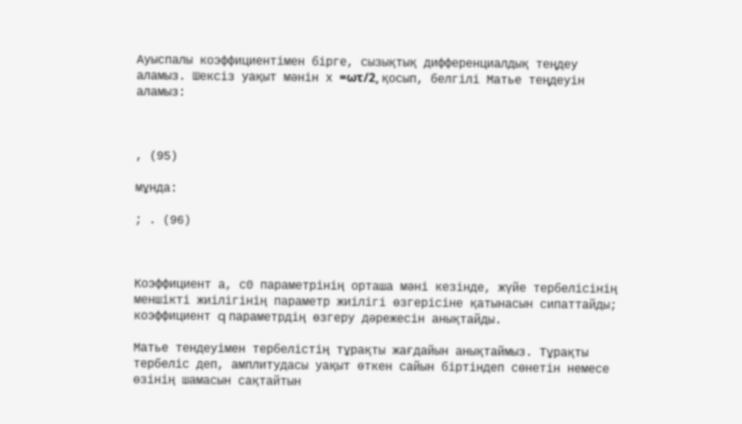Ауыспалы коэффициентімен бірге, сызықтық дифференциалдық теңдеу аламыз. Шексіз уақыт мәнін х =ωτ/2, қосып, белгілі Матье теңдеуін аламыз:



, (95)

мұнда:

; . (96)



Коэффициент а, с0 параметрінің орташа мәні кезінде, жүйе тербелісінің меншікті жиілігінің параметр жиілігі өзгерісіне қатынасын сипаттайды; коэффициент q параметрдің өзгеру дәрежесін анықтайды.

Матье тендеуімен тербелістің тұрақты жағдайын анықтаймыз. Тұрақты тербеліс деп, амплитудасы уақыт өткен сайын біртіндеп сөнетін немесе өзінің шамасын сақтайтын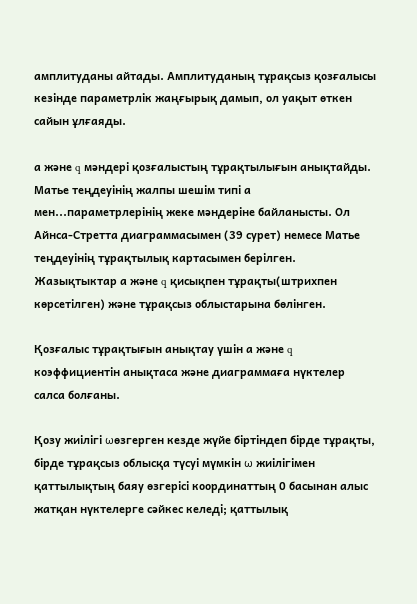амплитуданы айтады. Амплитуданың тұрақсыз қозғалысы кезінде параметрлік жаңғырық дамып, ол уақыт өткен сайын ұлғаяды.

а және q мәндері қозғалыстың тұрақтылығын анықтайды. Матье теңдеуінің жалпы шешім типі а мен...параметрлерінің жеке мәндеріне байланысты. Ол Айнса-Стретта диаграммасымен (39 сурет) немесе Матье теңдеуінің тұрақтылық картасымен берілген. Жазықтыктар а және q қисықпен тұрақты(штрихпен көрсетілген) және тұрақсыз облыстарына бөлінген.

Қозғалыс тұрақтығын анықтау үшін а және q коэффициентін анықтаса және диаграммаға нүктелер салса болғаны.

Қозу жиілігі ωөзгерген кезде жүйе біртіндеп бірде тұрақты, бірде тұрақсыз облысқа түсуі мүмкін ω жиілігімен қаттылықтың баяу өзгерісі координаттың 0 басынан алыс жатқан нүктелерге сәйкес келеді; қаттылық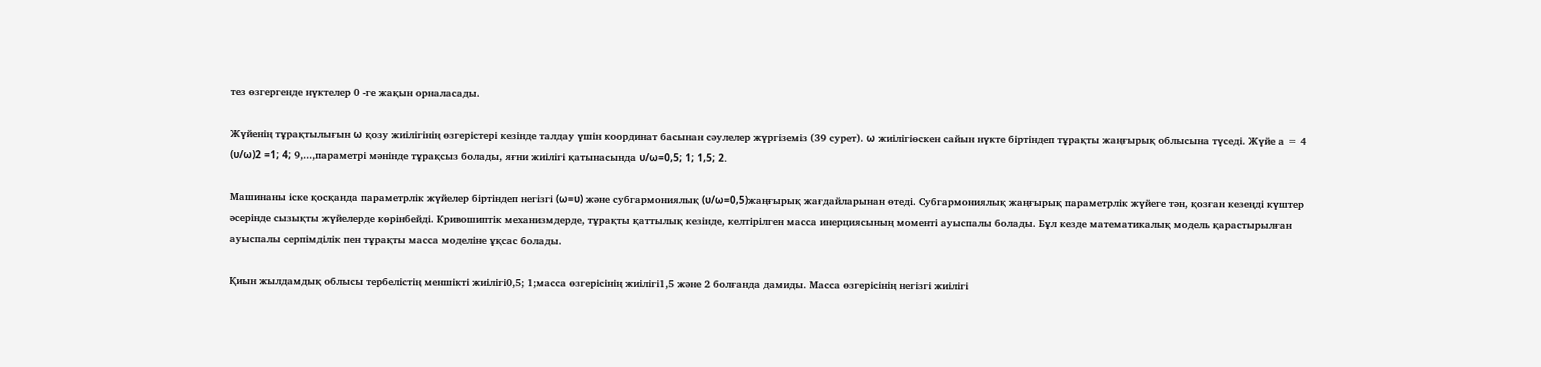тез өзгергенде нүктелер 0 -ге жақын орналасады.

Жүйенің тұрақтылығын ω қозу жиілігінің өзгерістері кезінде талдау үшін координат басынан сәулелер жүргіземіз (39 сурет). ω жиілігіөскен сайын нүкте біртіндеп тұрақты жаңғырық облысына түседі. Жүйе а = 4 (υ/ω)2 =1; 4; 9,...,параметрі мәнінде тұрақсыз болады, яғни жиілігі қатынасында υ/ω=0,5; 1; 1,5; 2.

Машинаны іске қосқанда параметрлік жүйелер біртіндеп негізгі (ω=υ) және субгармониялық (υ/ω=0,5)жаңғырық жағдайларынан өтеді. Субгармониялық жаңғырық параметрлік жүйеге тән, қозған кезеңді күштер әсерінде сызықты жүйелерде көрінбейді. Кривошиптік механизмдерде, тұрақты қаттылық кезінде, келтірілген масса инерциясының моменті ауыспалы болады. Бұл кезде математикалық модель қарастырылған ауыспалы серпімділік пен тұрақты масса моделіне ұқсас болады.

Қиын жылдамдық облысы тербелістің меншікті жиілігі0,5; 1;масса өзгерісінің жиілігі1,5 және 2 болғанда дамиды. Масса өзгерісінің негізгі жиілігі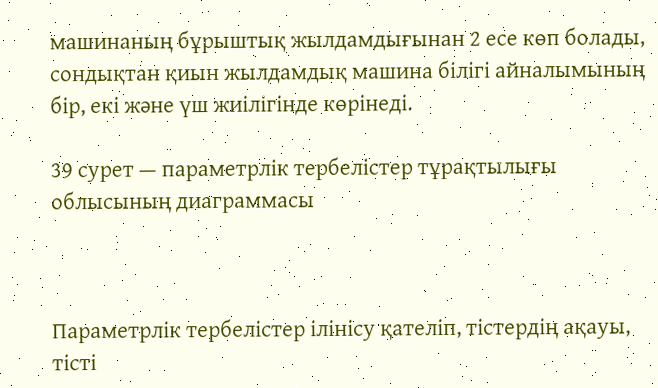машинаның бұрыштық жылдамдығынан 2 есе көп болады, сондықтан қиын жылдамдық машина білігі айналымының бір, екі және үш жиілігінде көрінеді.

39 сурет — параметрлік тербелістер тұрақтылығы облысының диаграммасы



Параметрлік тербелістер ілінісу қателіп, тістердің ақауы, тісті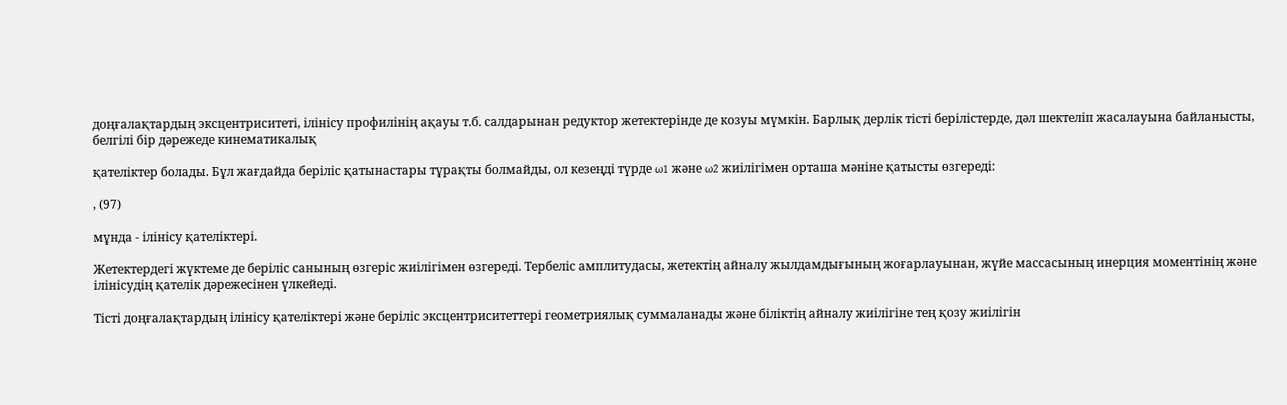доңғалақтардың эксцентриситеті, ілінісу профилінің ақауы т.б. салдарынан редуктор жетектерінде де козуы мүмкін. Барлық дерлік тісті берілістерде, дәл шектеліп жасалауына байланысты, белгілі бір дәрежеде кинематикалық

қателіктер болады. Бұл жағдайда беріліс қатынастары тұрақты болмайды, ол кезеңді түрде ω1 және ω2 жиілігімен орташа мәніне қатысты өзгереді:

, (97)

мұнда - ілінісу қателіктері.

Жетектердегі жүктеме де беріліс санының өзгеріс жиілігімен өзгереді. Тербеліс амплитудасы, жетектің айналу жылдамдығының жоғарлауынан, жүйе массасының инерция моментінің және ілінісудің қателік дәрежесінен үлкейеді.

Тісті доңғалақтардың ілінісу қателіктері және беріліс эксцентриситеттері геометриялық суммаланады және біліктің айналу жиілігіне тең қозу жиілігін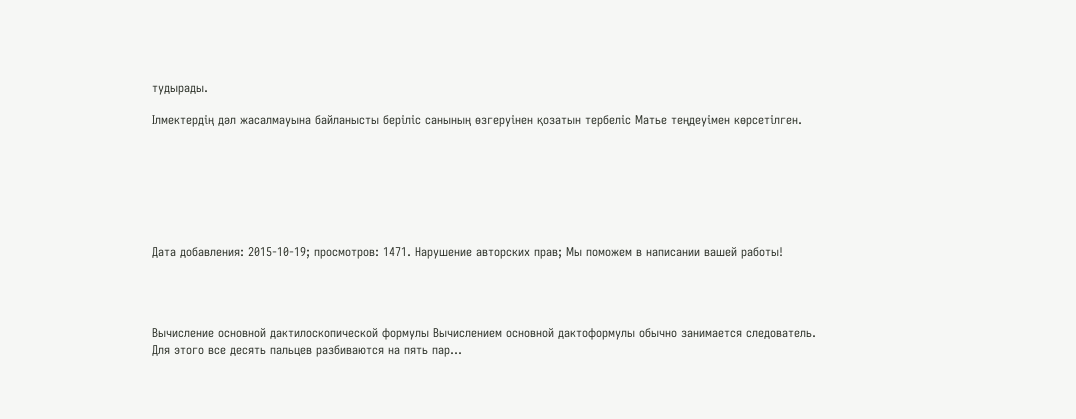тудырады.

Ілмектердің дәл жасалмауына байланысты беріліс санының өзгеруінен қозатын тербеліс Матье теңдеуімен көрсетілген.







Дата добавления: 2015-10-19; просмотров: 1471. Нарушение авторских прав; Мы поможем в написании вашей работы!




Вычисление основной дактилоскопической формулы Вычислением основной дактоформулы обычно занимается следователь. Для этого все десять пальцев разбиваются на пять пар...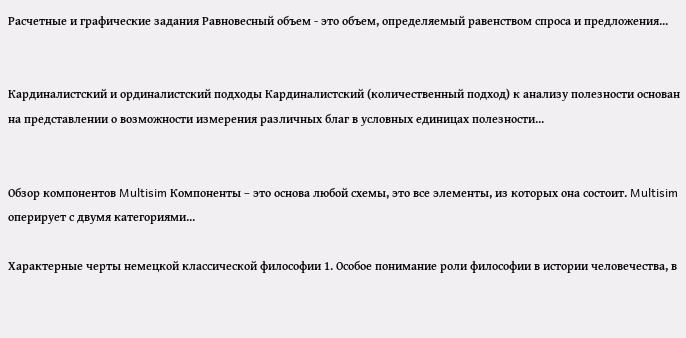Расчетные и графические задания Равновесный объем - это объем, определяемый равенством спроса и предложения...


Кардиналистский и ординалистский подходы Кардиналистский (количественный подход) к анализу полезности основан на представлении о возможности измерения различных благ в условных единицах полезности...


Обзор компонентов Multisim Компоненты – это основа любой схемы, это все элементы, из которых она состоит. Multisim оперирует с двумя категориями...

Характерные черты немецкой классической философии 1. Особое понимание роли философии в истории человечества, в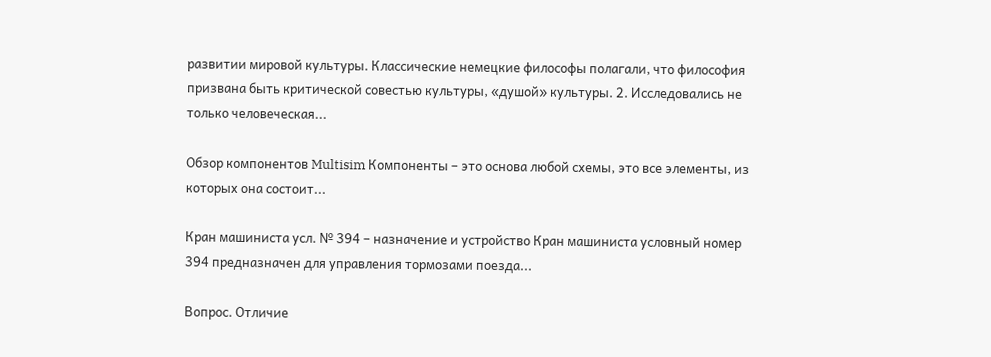развитии мировой культуры. Классические немецкие философы полагали, что философия призвана быть критической совестью культуры, «душой» культуры. 2. Исследовались не только человеческая...

Обзор компонентов Multisim Компоненты – это основа любой схемы, это все элементы, из которых она состоит...

Кран машиниста усл. № 394 – назначение и устройство Кран машиниста условный номер 394 предназначен для управления тормозами поезда...

Вопрос. Отличие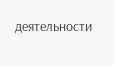деятельности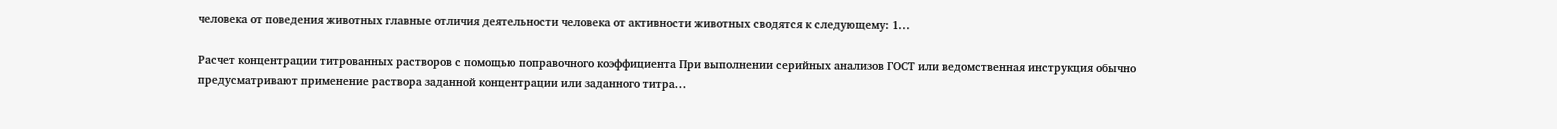человека от поведения животных главные отличия деятельности человека от активности животных сводятся к следующему: 1...

Расчет концентрации титрованных растворов с помощью поправочного коэффициента При выполнении серийных анализов ГОСТ или ведомственная инструкция обычно предусматривают применение раствора заданной концентрации или заданного титра...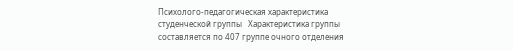Психолого-педагогическая характеристика студенческой группы   Характеристика группы составляется по 407 группе очного отделения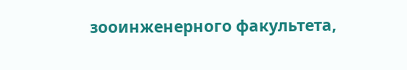зооинженерного факультета,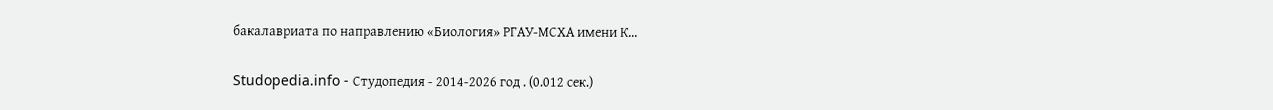бакалавриата по направлению «Биология» РГАУ-МСХА имени К...

Studopedia.info - Студопедия - 2014-2026 год . (0.012 сек.)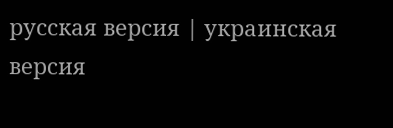русская версия | украинская версия